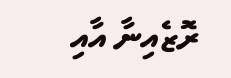ރޮޒެއިނާ އާއި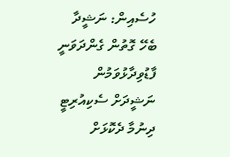ހުސެއިން: ނަޝީދާ ބެހޭ ގޮތުން ގެންދަވަނީ ފާޑުވިދާޅުވަމުން
ނަޝީދަށް ސެކިއުރިޓީ ދިނުމާ ދެކޮޅަށް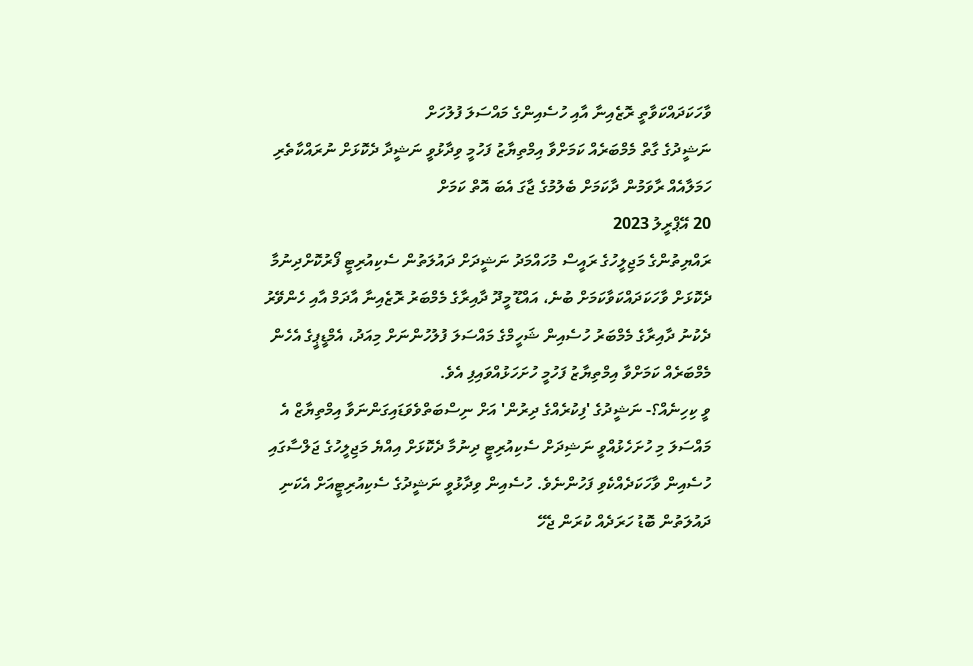ވާހަކަދައްކަވާތީ ރޮޒެއިނާ އާއި ހުސެއިންގެ މައްސަލަ ފުލުހަށް
ނަޝީދުގެ ގާތް މެމްބަރެއް ކަމަށްވާ އިމްތިޔާޒު ފަހުމީ ވިދާޅުވީ ނަޝީދާ ދެކޮޅަށް ނުރައްކާތެރި ހަމަލާއެއް ރާވަމުން ދާކަމަށް ބެލުމުގެ ޖާގަ އެބަ އޮތް ކަމަށް
20 އޭޕްރީލު 2023
ރައްޔިތުންގެ މަޖިލީހުގެ ރައީސް މުހައްމަދު ނަޝީދަށް ދައުލަތުން ސެކިއުރިޓީ ފޯރުކޮށްދިނުމާ ދެކޮޅަށް ވާހަކަދައްކަވާކަމަށް ބުނެ، އައްޑޫ މީދޫ ދާއިރާގެ މެމްބަރު ރޮޒެއިނާ އާދަމް އާއި ހެންވޭރު ދެކުނު ދާއިރާގެ މެމްބަރު ހުސެއިން ޝަހީމްގެ މައްސަލަ ފުލުހުންނަށް މިއަދު، އެމްޑީޕީގެ އެހެން މެމްބަރެއް ކަމަށްވާ އިމްތިޔާޒު ފަހުމީ ހުށަހަޅުއްވައިފި އެވެ.
ވީ ކިހިނެއް؟- ނަޝީދުގެ 'ފިކުރެއްގެ ދިރުން' އަށް ނިސްބަތްވެވަޑައިގަންނަވާ އިމްތިޔާޒް އެ މައްސަލަ މި ހުށަހެޅުއްވީ ނަޝިދަށް ސެކިއުރިޓީ ދިނުމާ ދެކޮޅަށް އިއްޔެ މަޖިލީހުގެ ޖަލްސާގައި ހުސެއިން ވާހަކަދެއްކެވި ފަހުންނެވެ. ހުސެއިން ވިދާޅުވީ ނަޝީދުގެ ސެކިއުރިޓީއަށް އެކަނި ދައުލަތުން ބޮޑު ހަރަދެއް ކުރަން ޖެހޭ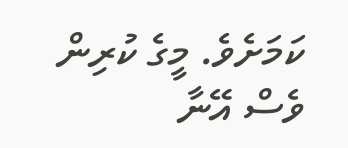ކަމަށެވެ. މީގެ ކުރިން ވެސް އޭނާ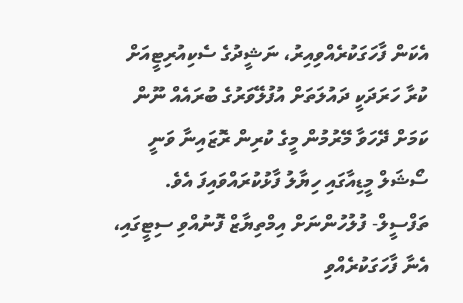އެކަން ފާހަގަކުރެއްވިއިރު، ނަޝީދުގެ ސެކިއުރިޓީއަށް ކުރާ ހަރަދަކީ ދައުލަތަށް އުފުލޭވަރުގެ ބުރައެއް ނޫން ކަމަށް ދޭހަވާ މޭރުމުން މީގެ ކުރިން ރޮޒައިނާ ވަނީ ސޯޝަލް މީޑިއާގައި ހިޔާލު ފާޅުކުރައްވައިފަ އެވެ.
ތަފްސީލް- ފުލުހުންނަށް އިމްތިޔާޒް ފޮނުއްވި ސިޓީގައި، އެނާ ފާހަގަކުރެއްވި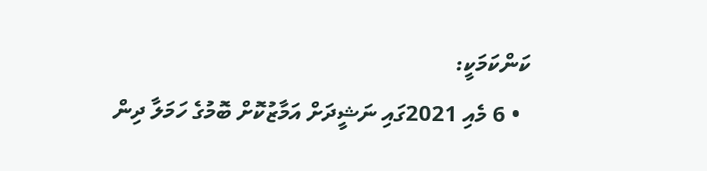ކަންކަމަކީ:
  • 6 މެއި 2021ގައި ނަޝީދަށް އަމާޒުކޮށް ބޮމުގެ ހަމަލާ ދިން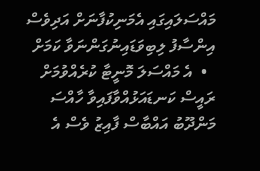މައްސަލައިގައި އެމަނިކުފާނަށް އަދިވެސް އިންސާފު ލިބިވަޑައިނުގަންނަވާ ކަމަށް
  •  އެ މައްސަލަ މޮނީޓާ ކުރެއްވުމަށް ރައީސް ކަނޑައަޅުއްވާފައިވާ ހާއްސަ މަންދޫބު އައްބާސް ފާއިޒު ވެސް އެ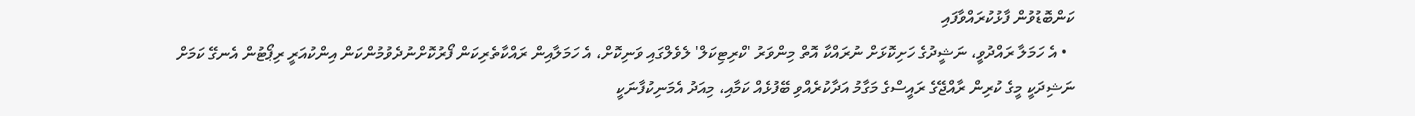ކަންބޮޑުވުން ފާޅުކުރައްވާފައި
  • އެ ހަމަލާ ރައްދުވީ، ނަޝީދުގެ ހަށިކޮޅަށް ނުރައްކާ އޮތް މިންވަރު 'ކްރިޓިކަލް' ލެވެލްގައި ވަނިކޮށް، އެ ހަމަލާއިން ރައްކާތެރިކަން ފޯރުކޮށްނުދެވުމުންކަން އިންކުއަރީ ރިޕޯޓުން އެނގޭ ކަމަށް
ނަޝިދަކީ މީގެ ކުރިން ރާއްޖޭގެ ރައީސްގެ މަގާމު އަދާކުރެއްވި ބޭފުޅެއް ކަމާއި، މިއަދު އެމަނިކުފާނަކީ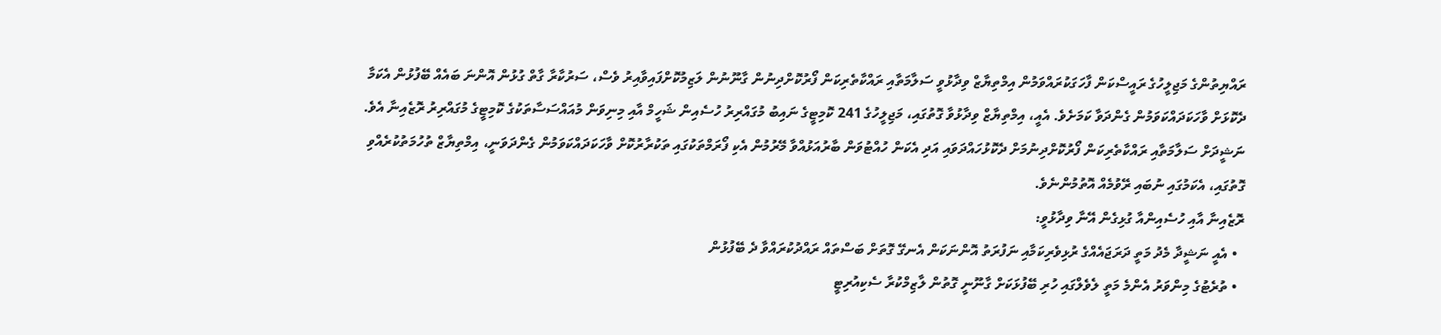ރައްޔިތުންގެ މަޖިލީހުގެ ރައީސްކަން ފާހަގަކުރައްވަމުން އިމްތިޔާޒް ވިދާޅުވީ ސަލާމަތާއި ރައްކާތެރިކަން ފޯރުކޮށްދިނުން ގާނޫނުން ލަޒިމުކޮށްފައިވާއިރު ވެސް، ސަރުކާރާ ގާތް ގުޅުން އޮންނަ ބައެއް ބޭފުޅުން އެކަމާ ދެކޮޅަށް ވާހަކަދައްކަވަމުން ގެންދަވާ ކަމަށެވެ. އެއީ، އިމްތިޔާޒް ވިދާޅުވާ ގޮތުގައި، މަޖިލީހުގެ 241 ކޮމިޓީގެ ނައިބު މުގައްރިރު ހުސެއިން ޝަހީމް އާއި މިނިވަން މުއައްސަސާތަކުގެ ކޮމިޓީގެ މުގައްރިރު ރޮޒެއިނާ އެވެ.
ނަޝީދަށް ސަލާމަތާއި ރައްކާތެރިކަން ފޯރުކޮށްދިނުމަށް ދެކޮޅުހައްދަވައި އަދި އެކަން ހުއްޓުވަން ބާރުއަޅުއްވާ މޭރުމުން އެކި ފޯރަމްތަކުގައި ތަކުރާރުކޮށް ވާހަކަދައްކަވަމުން ގެންދަވަނީ، އިމްތިޔާޒް ތުހުމަތުކުރެއްވި ގޮތުގައި، އެކަމުގައި ނުބައި ރޭވުމެއް އޮތުމުންނެވެ.
ރޮޒެއިނާ އާއި ހުސެއިންއާ ގުޅިގެން އޭނާ ވިދާޅުވީ:
  • އެއީ ނަޝީދާ މެދު މަތީ ދަރަޖައެއްގެ ރުޅިވެރިކަމާއި ނަފުރަތު އޮންނަކަން އެނގޭ ގޮތަށް ބަސްތައް ރައްދުކުރައްވާ ދެ ބޭފުޅުން
  • ތުރެޓުގެ މިންވަރު އެންމެ މަތީ ލެވެލްގައި ހުރި ބޭފުޅަކަށް ގާނޫނީ ގޮތުން ލާޒިމްކުރާ ސެކިއުރިޓީ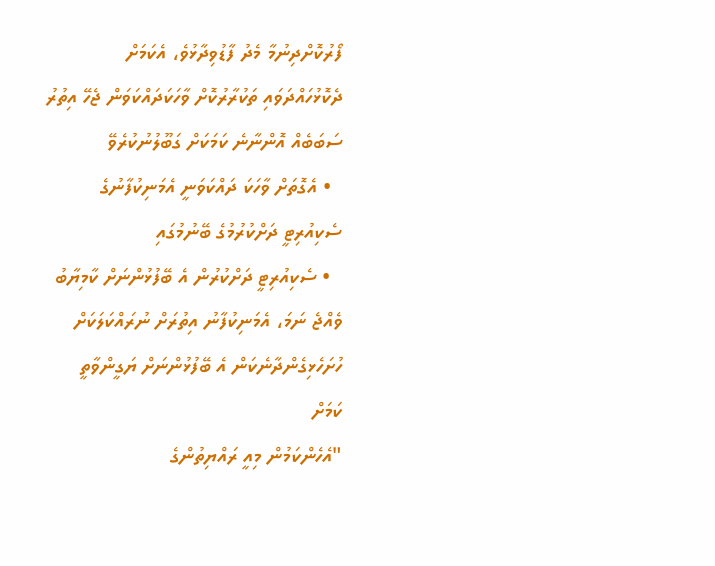ފޯރުކޮށްދިނުމާ މެދު ފާޑުވިދާޅުވެ، އެކަމަށް ދެކޮޅުހައްދަވައި ތަކުރާރުކޮށް ވާހަކަދައްކަވަން ޖެހޭ އިތުރު ސަބަބެއް އޮންނާނެ ކަމަކަށް ގަބޫލުނުކުރެވޭ
  • އެގޮތަށް ވާހަކަ ދައްކަވަނީ އެމަނިކުފާނުގެ ސެކިއުރިޓީ ދަށްކުރުމުގެ ބޭނުމުގައި
  • ސެކިއުރިޓީ ދަށްކުރުން އެ ބޭފުޅުންނަށް ކާމިޔާބު ވެއްޖެ ނަމަ، އެމަނިކުފާނު އިތުރަށް ނުރައްކަލަކަށް ހުށަހެޅިގެންދާނެކަން އެ ބޭފުޅުންނަށް ޔަގީންވާތީ ކަމަށް
"އެހެންކަމުން މިއީ ރައްޔިތުންގެ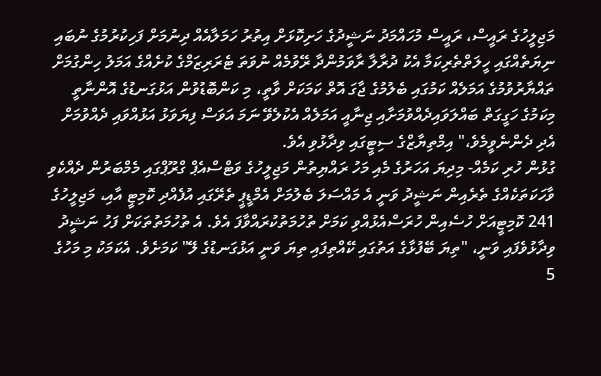މަޖިލީހުގެ ރައީސް، ރައީސް މުހައްމަދު ނަޝީދުގެ ހަށިކޮޅަށް އިތުރު ހަމަލާއެއް ދިނުމަށް ފަހިކުރުމުގެ ނުބައި ނިޔަތެއްގައި ހީލަތްތެރިކަމާ އެކު ދުރާލާ ރާވަމުންދާ ރޭވުމެއް ނުވަތަ ޓެރަރިޒަމްގެ ކުށެއްގެ އަމަލު ހިންގުމަށް ތައްޔާރުވުމުގެ އަމަލެއް ކަމުގައި ބެލުމުގެ ޖާގަ އޮތް ކަމަކަށް ވާތީ، މި ކަންބޮޑުވުން އަޅުގަނޑުގެ އޮންނާތީ މިކަމުގެ ހަގީގަތް ބައްލަވައިދެއްވުމަށާއި ޖިނާއީ އަމަލެއް އެކުލެވޭ ނަމަ އަވަސް ފިޔަވަޅު އަޅުއްވައި ދެއްވުމަށް އެދި ދެންނެވީމެވެ،" އިމްތިޔާޒްގެ ސިޓީގައި ވިދާޅުވި އެވެ.
ގުޅުން ހުރި ކަމެއް- މިދިޔަ އަހަރުގެ މެއި މަހު ރައްޔިތުން މަޖިލީހުގެ ވަޓްސްއެޕް ގްރޫޕްގައި މެމްބަރުން ދެއްކެވި ވާހަކަތަކެއްގެ ތެރެއިން ނަޝީދު ވަނީ އެ މައްސަލަ ބެލުމަށް އެމްޑީޕީ ތެރޭގައި އުފެއްދި ކޮމިޓީ އާއި، މަޖިލީހުގެ 241 ކޮމިޓީއަށް ހުސެއިން ހުރަސްއެޅުއްވި ކަމަށް ތުހުމަތުކުރައްވާފަ އެވެ. އެ ތުހުމަތުތަކަށް ފަހު ނަޝީދު ވިދާޅުވެފައި ވަނީ، "ތިޔަ ބޭފުޅާގެ އަތުގައި ކޭއްތިފައި ތިޔަ ވަނީ އަޅުގަނޑުގެ ލޭ" ކަމަށެވެ. އެކަމަކު މި މަހުގެ 5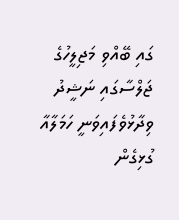ގައި ބޭއްވި މަޖިލީހުގެ ޖަލްސާގައި ނަޝީދު ވިދާޅުވެފައިވަނީ ހަމަލާއާ ގުޅިގެން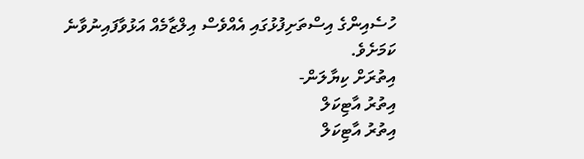ހުސެއިންގެ އިސްތަށިފުޅުގައި އެއްވެސް އިލްޒާމެއް އަޅުވާފައިނުވާނެ ކަމަށެވެ.
އިތުރަށް ކިޔާލަން-
އިތުރު އާޓިކަލް
އިތުރު އާޓިކަލް